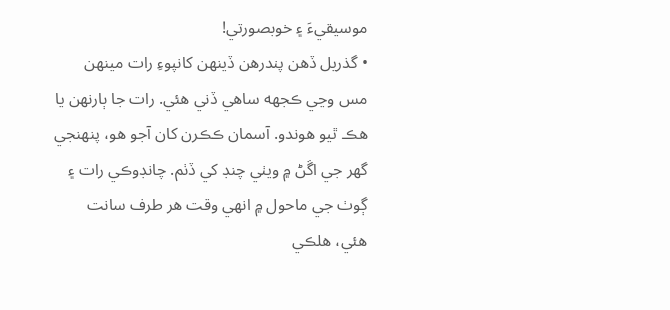موسيقيءَ ۽ خوبصورتي!
• گذريل ڏهن پندرهن ڏينهن کانپوءِ رات مينهن مس وڃي ڪجهه ساهي ڏني هئي. رات جا ٻارنهن يا هڪ ٿيو هوندو. آسمان ڪڪرن کان آجو هو، پنهنجي گهر جي اڱڻ ۾ ويٺي چنڊ کي ڏٺم. چانڊوڪي رات ۽ ڳوٺ جي ماحول ۾ انهي وقت هر طرف سانت هئي، هلڪي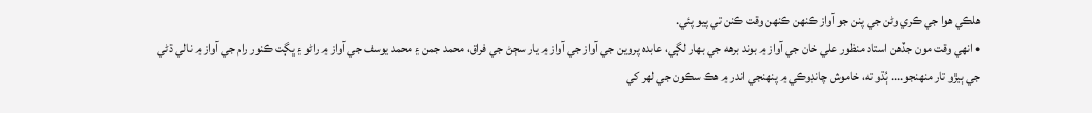هلڪي هوا جي ڪري وڻن جي پنن جو آواز ڪنهن ڪنهن وقت ڪنن تي پيو پئي.
• انهي وقت مون جڏهن استاد منظور علي خان جي آواز ۾ بوند برهه جي بهار لڳي، عابده پروين جي آواز جي آواز ۾ يار سڄڻ جي فراق، محمد جمن ۽ محمد يوسف جي آواز ۾ راڻو ۽ ڀڳت ڪنور رام جي آواز ۾ نالي ڌڻي جي ٻيڙو تار منهنجو.... ٻُڌو ته، خاموش چانڊوڪي ۾ پنهنجي اندر ۾ هڪ سڪون جي لهر کي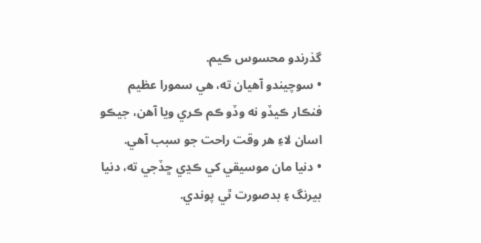گذرندو محسوس ڪيم.
• سوچيندو آهيان ته، هي سمورا عظيم فنڪار ڪيڏو نه وڏو ڪم ڪري ويا آهن، جيڪو اسان لاءِ هر وقت راحت جو سبب آهي.
• دنيا مان موسيقي کي ڪڍي ڇڏجي ته، دنيا بيرنگ ۽ بدصورت ٿي پوندي.